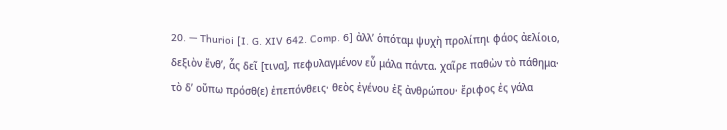20. — Thurioi [I. G. XIV 642. Comp. 6] ἀλλ’ ὁπόταμ ψυχὴ προλίπηι φάος ἀελίοιο, δεξιὸν ἔνθ’, ἇς δεῖ [τινα], πεφυλαγμένον εὖ μάλα πάντα. χαῖρε παθὼν τὸ πάθημα· τὸ δ’ οὔπω πρόσθ(ε) ἐπεπόνθεις· θεὸς ἐγένου ἐξ ἀνθρώπου· ἔριφος ἐς γάλα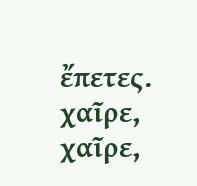ἔπετες. χαῖρε, χαῖρε,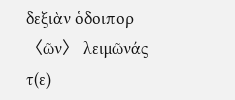δεξιὰν ὁδοιπορ〈ῶν〉 λειμῶνάς τ(ε)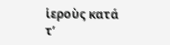ἱεροὺς κατά τ’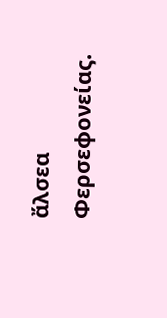ἄλσεα Φερσεφονείας.